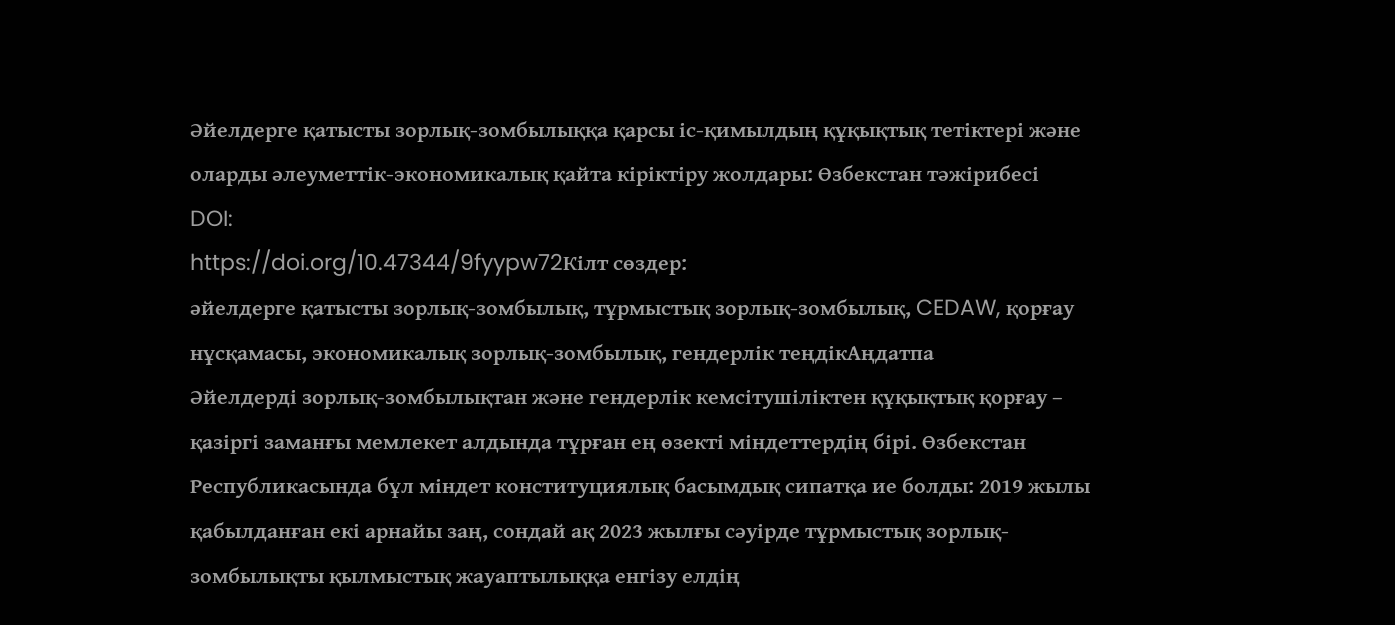Әйелдерге қатысты зорлық-зомбылыққа қарсы іс-қимылдың құқықтық тетіктері және оларды әлеуметтік-экономикалық қайта кіріктіру жолдары: Өзбекстан тәжірибесі
DOI:
https://doi.org/10.47344/9fyypw72Кілт сөздер:
әйелдерге қатысты зорлық-зомбылық, тұрмыстық зорлық-зомбылық, CEDAW, қорғау нұсқамасы, экономикалық зорлық-зомбылық, гендерлік теңдікАңдатпа
Әйелдерді зорлық-зомбылықтан және гендерлік кемсітушіліктен құқықтық қорғау – қазіргі заманғы мемлекет алдында тұрған ең өзекті міндеттердің бірі. Өзбекстан Республикасында бұл міндет конституциялық басымдық сипатқа ие болды: 2019 жылы қабылданған екі арнайы заң, сондай ақ 2023 жылғы сәуірде тұрмыстық зорлық-зомбылықты қылмыстық жауаптылыққа енгізу елдің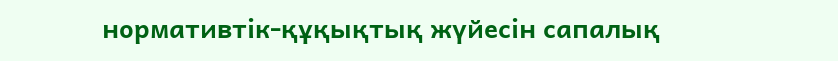нормативтік-құқықтық жүйесін сапалық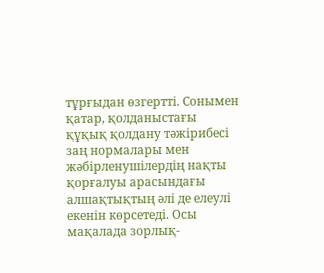тұрғыдан өзгертті. Сонымен қатар, қолданыстағы құқық қолдану тәжірибесі заң нормалары мен жәбірленушілердің нақты қорғалуы арасындағы алшақтықтың әлі де елеулі екенін көрсетеді. Осы мақалада зорлық-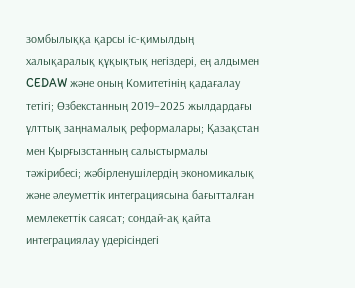зомбылыққа қарсы іс-қимылдың халықаралық құқықтық негіздері, ең алдымен CEDAW және оның Комитетінің қадағалау тетігі; Өзбекстанның 2019–2025 жылдардағы ұлттық заңнамалық реформалары; Қазақстан мен Қырғызстанның салыстырмалы тәжірибесі; жәбірленушілердің экономикалық және әлеуметтік интеграциясына бағытталған мемлекеттік саясат; сондай-ақ қайта интеграциялау үдерісіндегі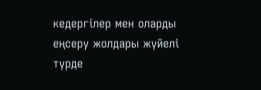кедергілер мен оларды еңсеру жолдары жүйелі түрде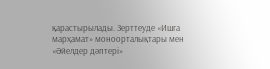қарастырылады. Зерттеуде «Ишга марҳамат» моноорталықтары мен «Әйелдер дәптері»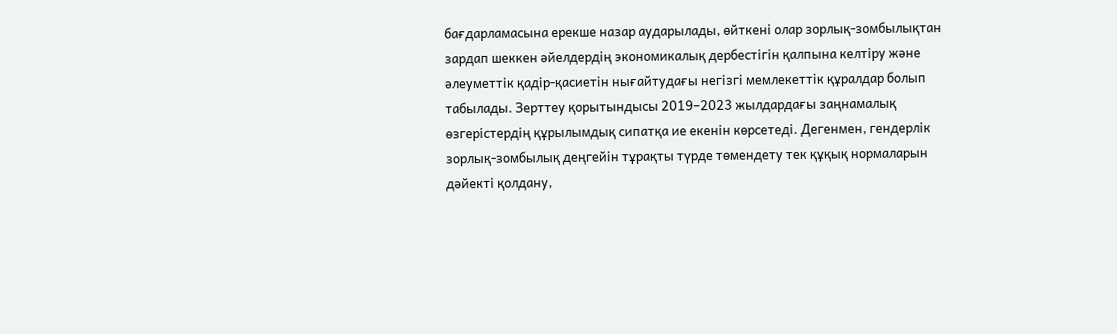бағдарламасына ерекше назар аударылады, өйткені олар зорлық-зомбылықтан зардап шеккен әйелдердің экономикалық дербестігін қалпына келтіру және әлеуметтік қадір-қасиетін нығайтудағы негізгі мемлекеттік құралдар болып табылады. Зерттеу қорытындысы 2019–2023 жылдардағы заңнамалық өзгерістердің құрылымдық сипатқа ие екенін көрсетеді. Дегенмен, гендерлік зорлық-зомбылық деңгейін тұрақты түрде төмендету тек құқық нормаларын дәйекті қолдану,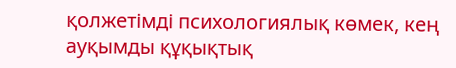қолжетімді психологиялық көмек, кең ауқымды құқықтық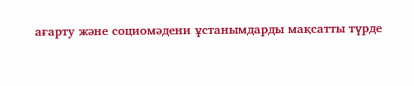ағарту және социомәдени ұстанымдарды мақсатты түрде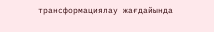трансформациялау жағдайында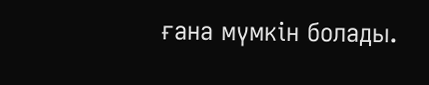ғана мүмкін болады.